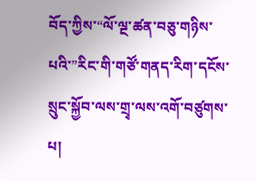བོད་ཀྱིས་“ལོ་ལྔ་ཚན་བཅུ་གཉིས་པའི་”རིང་གི་གཙོ་གནད་རིག་དངོས་སྲུང་སྐྱོབ་ལས་གྲྭ་ལས་འགོ་བཙུགས་པ།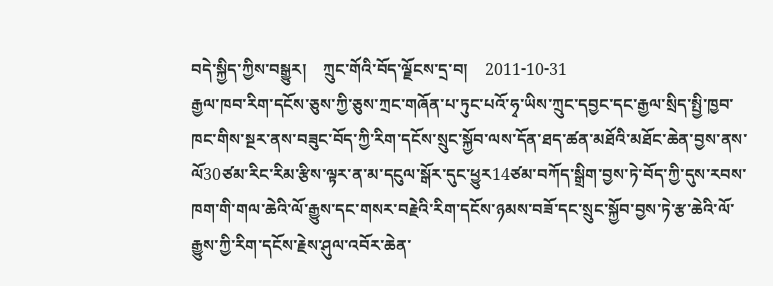བདེ་སྐྱིད་ཀྱིས་བསྒྱུར།    ཀྲུང་གོའི་བོད་ལྗོངས་དྲ་བ།    2011-10-31
རྒྱལ་ཁབ་རིག་དངོས་ཅུས་ཀྱི་ཅུས་ཀྲང་གཞོན་པ་ཏུང་པའོ་ཧྭ་ཡིས་ཀྲུང་དབྱང་དང་རྒྱལ་སྲིད་སྤྱི་ཁྱབ་ཁང་གིས་སྔར་ནས་བཟུང་བོད་ཀྱི་རིག་དངོས་སྲུང་སྐྱོབ་ལས་དོན་ཐད་ཚན་མཐོའི་མཐོང་ཆེན་བྱས་ནས་ལོ30ཙམ་རིང་རིམ་རྩིས་ལྟར་ན་མ་དངུལ་སྒོར་དུང་ཕྱུར14ཙམ་བཀོད་སྒྲིག་བྱས་ཏེ་བོད་ཀྱི་དུས་རབས་ཁག་གི་གལ་ཆེའི་ལོ་རྒྱུས་དང་གསར་བརྗེའི་རིག་དངོས་ཉམས་བཟོ་དང་སྲུང་སྐྱོབ་བྱས་ཏེ་རྩ་ཆེའི་ལོ་རྒྱུས་ཀྱི་རིག་དངོས་རྗེས་ཤུལ་འབོར་ཆེན་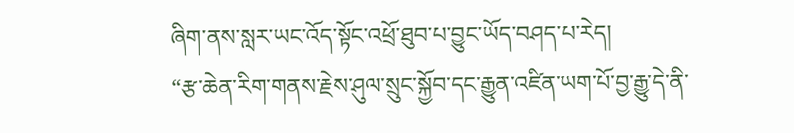ཞིག་ནས་སླར་ཡང་འོད་སྟོང་འཕྲོ་ཐུབ་པ་བྱུང་ཡོད་བཤད་པ་རེད།
“རྩ་ཆེན་རིག་གནས་རྗེས་ཤུལ་སྲུང་སྐྱོབ་དང་རྒྱུན་འཛིན་ཡག་པོ་བྱ་རྒྱུ་དེ་ནི་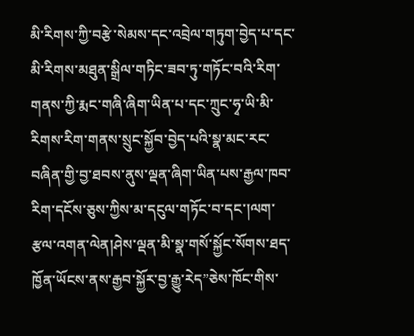མི་རིགས་ཀྱི་བརྩེ་སེམས་དང་འབྲེལ་གཏུག་བྱེད་པ་དང་མི་རིགས་མཐུན་སྒྲིལ་གཏིང་ཟབ་ཏུ་གཏོང་བའི་རིག་གནས་ཀྱི་རྨང་གཞི་ཞིག་ཡིན་པ་དང་ཀྲུང་ཧྭ་ཡི་མི་རིགས་རིག་གནས་སྲུང་སྐྱོབ་བྱེད་པའི་སྣ་མང་རང་བཞིན་གྱི་བྱ་ཐབས་ནུས་ལྡན་ཞིག་ཡིན་པས་རྒྱལ་ཁབ་རིག་དངོས་ཅུས་ཀྱིས་མ་དངུལ་གཏོང་བ་དང་།ལག་རྩལ་འགན་ལེན།ཤེས་ལྡན་མི་སྣ་གསོ་སྐྱོང་སོགས་ཐད་ཁྱོན་ཡོངས་ནས་རྒྱབ་སྐྱོར་བྱ་རྒྱུ་རེད”ཅེས་ཁོང་གིས་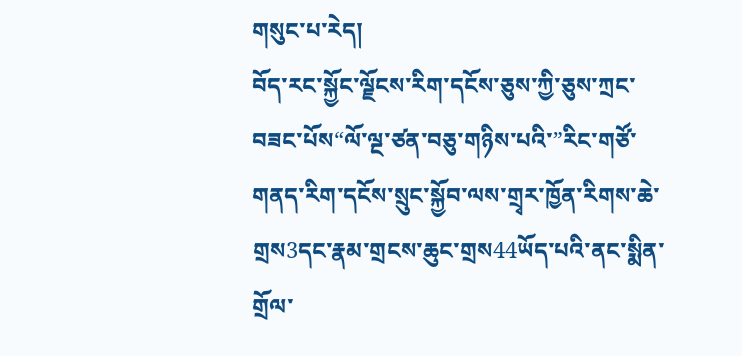གསུང་པ་རེད།
བོད་རང་སྐྱོང་ལྗོངས་རིག་དངོས་ཅུས་ཀྱི་ཅུས་ཀྲང་བཟང་པོས“ལོ་ལྔ་ཙན་བཅུ་གཉིས་པའི་”རིང་གཙོ་གནད་རིག་དངོས་སྲུང་སྐྱོབ་ལས་གྲྭར་ཁྱོན་རིགས་ཆེ་གྲས3དང་རྣམ་གྲངས་ཆུང་གྲས44ཡོད་པའི་ནང་སྨིན་གྲོལ་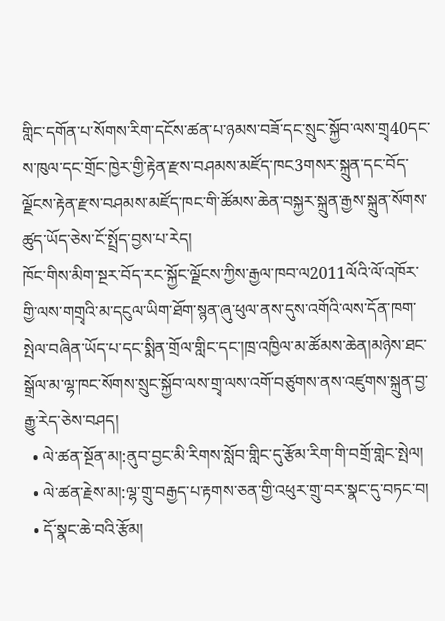གླིང་དགོན་པ་སོགས་རིག་དངོས་ཚན་པ་ཉམས་བཟོ་དང་སྲུང་སྐྱོབ་ལས་གྲྭ40དང་ས་ཁུལ་དང་གྲོང་ཁྱེར་གྱི་རྟེན་རྫས་བཤམས་མཛོད་ཁང3གསར་སྐྲུན་དང་བོད་ལྗོངས་རྟེན་རྫས་བཤམས་མཛོད་ཁང་གི་ཚོམས་ཆེན་བསྐྱར་སྐྲུན་རྒྱས་སྐྲུན་སོགས་ཚུད་ཡོད་ཅེས་ངོ་སྤྲོད་བྱས་པ་རེད།
ཁོང་གིས་མིག་སྔར་བོད་རང་སྐྱོང་ལྗོངས་ཀྱིས་རྒྱལ་ཁབ་ལ2011ལོའི་ལོ་འཁོར་གྱི་ལས་གགྲྭའི་མ་དངུལ་ཡིག་ཐོག་སྙན་ཞུ་ཕུལ་ནས་དུས་འགོའི་ལས་དོན་ཁག་སྤེལ་བཞིན་ཡོད་པ་དང་སྨིན་གྲོལ་གླིང་དང་།ཁྲ་འཁྱིལ་མ་ཚོམས་ཆེན།མཉེས་ཐང་སྒྲོལ་མ་ལྷ་ཁང་སོགས་སྲུང་སྐྱོབ་ལས་གྲྭ་ལས་འགོ་བཙུགས་ནས་འཛུགས་སྐྲུན་བྱ་རྒྱུ་རེད་ཅེས་བཤད།
  • ལེ་ཚན་སྔོན་མ།:ནུབ་བྱང་མི་རིགས་སློབ་གླིང་དུ་རྩོམ་རིག་གི་བགྲོ་གླེང་སྤེལ།
  • ལེ་ཚན་རྗེས་མ།:ལྷ་གྲུ་བརྒྱད་པ་རྟགས་ཅན་གྱི་འཕུར་གྲུ་བར་སྣང་དུ་བཏང་བ།
  • དོ་སྣང་ཆེ་བའི་རྩོམ།